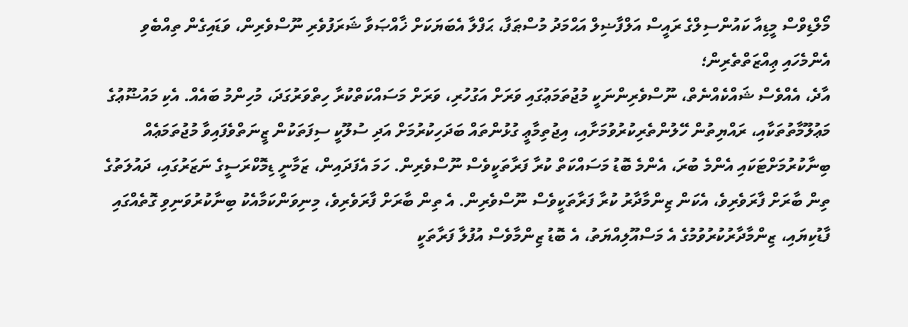މޯލްޑިވްސް މީޑިއާ ކައުންސިލްގެ ރައީސް އަލްފާޟިލް އަޙްމަދު މުސްޠަފާ، ޙަފްލާ އެބަޔަކަށް ޚާއްޞަވާ ޝަރަފުވެރި ނޫސްވެރިން، ވަޑައިގެން ތިއްބެވި އެންމެހައި ޢިއްޒަތްތެރިން؛
އާދެ، އެއްވެސް ޝައްކެއްނެތް، ނޫސްވެރިންނަކީ މުޖުތަމަޢުގައި ވަރަށް އަގުހުރި، ވަރަށް މަސައްކަތްކުރާ ހިތްވަރުގަދަ، މުހިންމު ބައެއް. އެކި މައުޟޫޢުގެ މަޢުލޫމާތުތަކާއި، ރައްޔިތުން ހޭލުންތެރިކުރުވުމަށާއި، އިޖުތިމާޢީ ގުޅުންތައް ބަދަހިކުރުމަށް އަދި ސުލޫކީ ސިފަތަކުން ޒީނަތްވެފައިވާ މުޖުތަމަޢެއް ބިނާކުރުމަށްޓަކައި އެންމެ ބުރަ، އެންމެ ބޮޑު މަސައްކަތް ކުރާ ފަރާތަކީވެސް ނޫސްވެރިން. ހަމަ އެފަދައިން، ޒަމާނީ ޑިމޮކްރަސީގެ ނަޒަރުގައި، ދައުލަތުގެ ތިން ބާރަށް ފާރަވެރިވެ، އެކަން ޒިންމާދާރު ކުރާ ފަރާތަކީވެސް ނޫސްވެރިން. އެ ތިން ބާރަށް ފާރަވެރިވެ، މިނިވަންކަމާއެކު ބިނާކުރުވަނިވި ގޮތެއްގައި ފާޑުކިޔައި، ޒިންމާދާރުކުރުވުމުގެ އެ މަސްއޫލިއްޔަތު، އެ ބޮޑު ޒިންމާވެސް އުފުލާ ފަރާތަކީ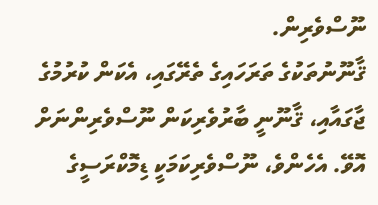ނޫސްވެރިން.
ޤާނޫނުތަކުގެ ތަރަހައިގެ ތެރޭގައި، އެކަން ކުރުމުގެ ޖާގައާއި، ޤާނޫނީ ބާރުވެރިކަން ނޫސްވެރިންނަށް އޮވޭ. އެހެންވެ، ނޫސްވެރިކަމަކީ ޑިމޮކްރަސީގެ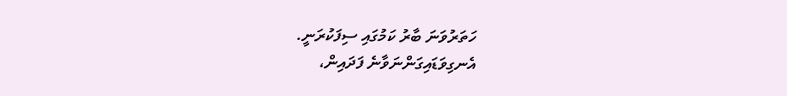ހަތަރުވަނަ ބާރު ކަމުގައި ސިފަކުރަނީ.
އެނގިވަޑައިގަންނަވާނެ ފަދައިން،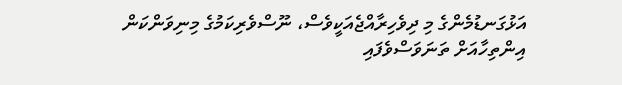އަޅުގަނޑުމެންގެ މި ދިވެހިރާއްޖެއަކީވެސް، ނޫސްވެރިކަމުގެ މިނިވަންކަން އިންތިހާއަށް ތަނަވަސްވެފައި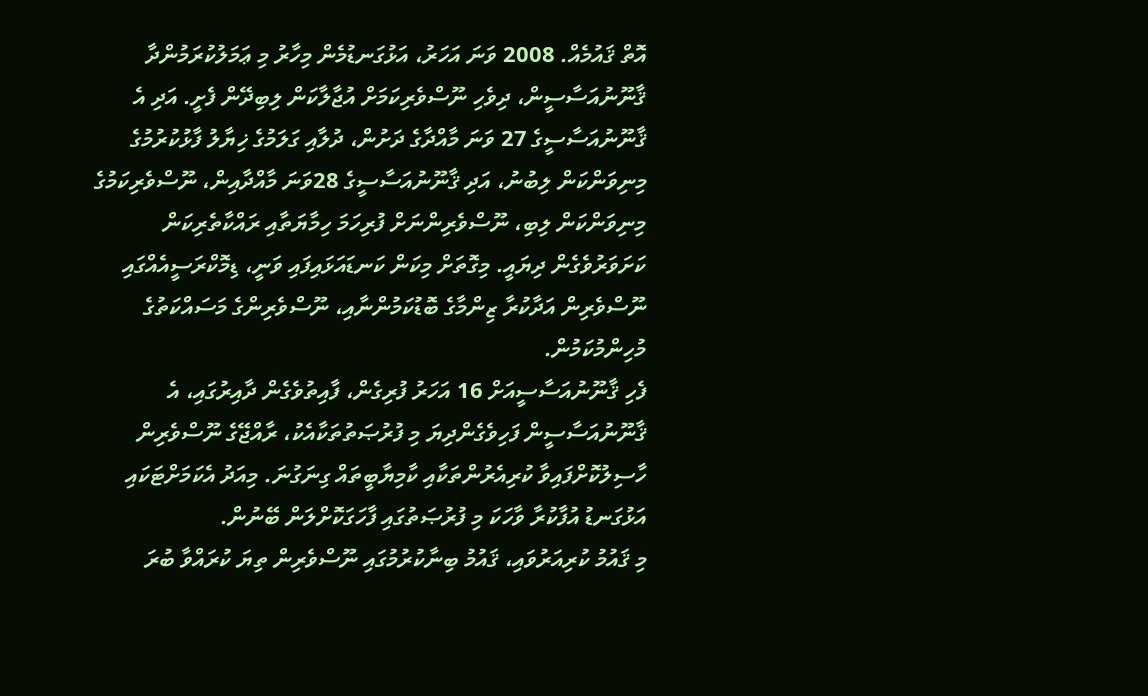އޮތް ޤައުމެއް. 2008 ވަނަ އަހަރު، އަޅުގަނޑުމެން މިހާރު މި ޢަމަލުކުރަމުންދާ ޤާނޫނުއަސާސީން، ދިވެހި ނޫސްވެރިކަމަށް އުޖާލާކަން ލިބިދޭން ފެށީ. އަދި އެ ޤާނޫނުއަސާސީގެ 27 ވަނަ މާއްދާގެ ދަށުން، ދުލާއި ގަލަމުގެ ޚިޔާލު ފާޅުކުރުމުގެ މިނިވަންކަން ލިބުނު، އަދި ޤާނޫނުއަސާސީގެ 28ވަނަ މާއްދާއިން، ނޫސްވެރިކަމުގެ މިނިވަންކަން ލިބި، ނޫސްވެރިންނަށް ފުރިހަމަ ހިމާޔަތާއި ރައްކާތެރިކަން ކަށަވަރުވެގެން ދިޔައީ. މިގޮތަށް މިކަން ކަނޑައަޅައިފައި ވަނީ، ޑިމޮކްރަސީއެއްގައި ނޫސްވެރިން އަދާކުރާ ޒިންމާގެ ބޮޑުކަމުންނާއި، ނޫސްވެރިންގެ މަސައްކަތުގެ މުހިންމުކަމުން.
ފެހި ޤާނޫނުއަސާސީއަށް 16 އަހަރު ފުރިގެން، ފާއިތުވެގެން ދާއިރުގައި، އެ ޤާނޫނުއަސާސީން ފަހިވެގެންދިޔަ މި ފުރުޞަތުތަކާއެކު، ރާއްޖޭގެ ނޫސްވެރިން ހާސިލުކޮށްފައިވާ ކުރިއެރުންތަކާއި ކާމިޔާބީތައް ގިނަގުނަ. މިއަދު އެކަމަށްޓަކައި އަޅުގަނޑު އުފާކުރާ ވާހަކަ މި ފުރުޞަތުގައި ފާހަގަކޮށްލަން ބޭނުން.
މި ޤައުމު ކުރިއަރުވައި، ޤައުމު ބިނާކުރުމުގައި ނޫސްވެރިން ތިޔަ ކުރައްވާ ބުރަ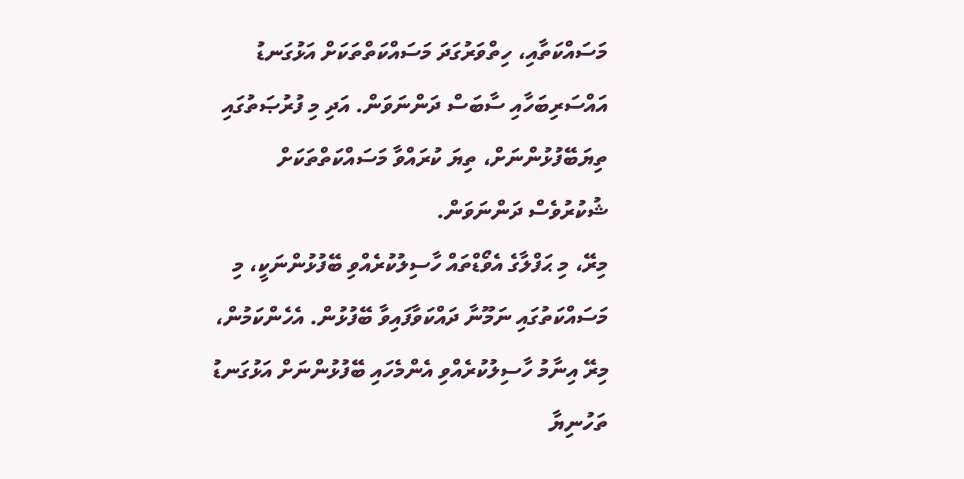މަސައްކަތާއި، ހިތްވަރުގަދަ މަސައްކަތްތަކަށް އަޅުގަނޑު އައްސަރިބަހާއި ސާބަސް ދަންނަވަން. އަދި މި ފުރުޞަތުގައި ތިޔަބޭފުޅުންނަށް، ތިޔަ ކުރައްވާ މަސައްކަތްތަކަށް ޝުކުރުވެސް ދަންނަވަން.
މިރޭ، މި ޙަފްލާގެ އެވޯޑްތައް ހާސިލުކުރެއްވި ބޭފުޅުންނަކީ، މި މަސައްކަތުގައި ނަމޫނާ ދައްކަވާފައިވާ ބޭފުޅުން. އެހެންކަމުން، މިރޭ އިނާމު ހާސިލުކުރެއްވި އެންމެހައި ބޭފުޅުންނަށް އަޅުގަނޑު ތަހުނިޔާ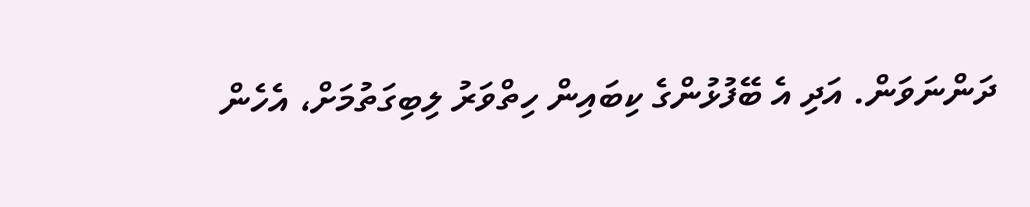ދަންނަވަން. އަދި އެ ބޭފުޅުންގެ ކިބައިން ހިތްވަރު ލިބިގަތުމަށް، އެހެން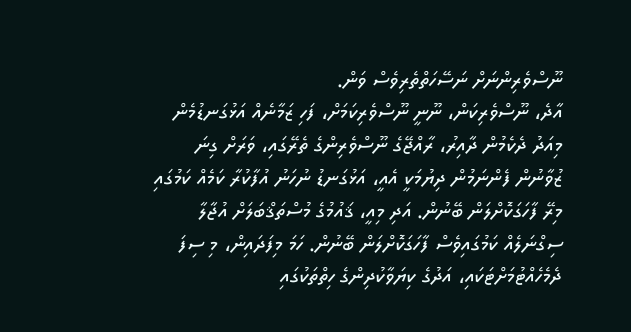ނޫސްވެރިންނަށް ނަސޭހަތްތެރިވެސް ވަން.
އާދެ، ނޫސްވެރިކަން، ނޫނީ ނޫސްވެރިކަމަށް، ފަހި ޒަމާނެއް އަޅުގަނޑުމެން މިއަދު ދެކެމުން ދާއިރު، ރާއްޖޭގެ ނޫސްވެރިންގެ ތެރޭގައި، ވަރަށް ގިނަ ޒުވާނުން ފެންނަމުން ދިޔުމަކީ އެއީ، އަޅުގަނޑު ނުހަނު އުފާކުރާ ކަމެއް ކަމުގައި މިރޭ ފާހަގަކޮށްލަން ބޭނުން. އަދި މިއީ، ޤައުމުގެ މުސްތަޤްބަލަށް އުޖާލާ ސިގްނަލެއް ކަމުގައިވެސް ފާހަގަކޮށްލަން ބޭނުން. ހަމަ މިފަދައިން، މި ސިފަ ދެމެހެއްޓުމަށްޓަކައި، އަދުގެ ކިޔަވާކުދިންގެ ހިތްތަކުގައި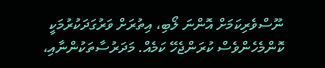ނޫސްވެރިކަމަށް އޮންނަ ލޯބި، އިތުރަށް ވަރުގަދަކުރުމަކީ ކޮންމެހެންވެސް ކުރަންޖެހޭ ކަމެއް. މަދަރުސާތަކުންނާއި،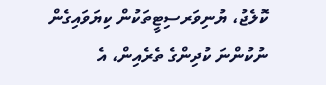ކޮލެޖު، ޔުނިވަރސިޓީތަކުން ކިޔަވައިގެން ނުކުންނަ ކުދިންގެ ތެރެއިން، އެ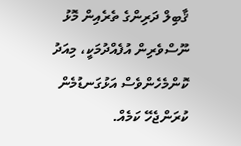ޤާބިލް ދަރިންގެ ތެރެއިން މޮޅު ނޫސްވެރިން އުފެއްދުމަކީ، މިއަދު ކޮންމެހެންވެސް އަޅުގަނޑުމެން ކުރަންޖެހޭ ކަމެއް.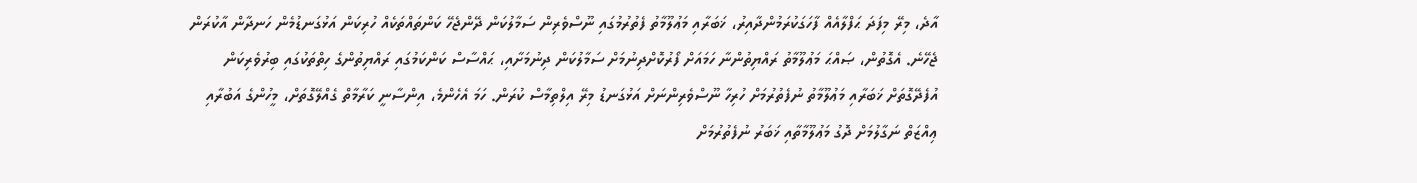އާދެ، މިރޭ މިފަދަ ޙަފްލާއެއް ފާހަގަކުރަމުންދާއިރު، ޚަބަރާއި މަޢުލޫމާތު ފެތުރުމުގައި ނޫސްވެރިން ސަމާލުކަން ދޭންޖެހޭ ކަންތައްތަކެއް ހުރިކަން އަޅުގަނޑުމެން ހަނދާން އާކުރަން ޖެހޭނެ. އެގޮތުން، ޞައްޙަ މަޢުލޫމާތު ރައްޔިތުންނާ ހަމައަށް ފޯރުކޮށްދިނުމަށް ސަމާލުކަން ދިނުމަށާއި، ޙައްސާސް ކަންކަމުގައި ރައްޔިތުންގެ ހިތްތަކުގައި ބިރުވެރިކަން އުފެދޭގޮތަށް ޚަބަރާއި މަޢުލޫމާތު ނުފެތުރުމަށް ހުރިހާ ނޫސްވެރިންނަށް އަޅުގަނޑު މިރޭ އިލްތިމާސް ކުރަން. ހަމަ އެހެންމެ، އިންސާނީ ކަރާމާތް ގެއްލޭގޮތަށް، މީހުންގެ އަބުރާއި ޢިއްޒަތް ނަގާލުމަށް ދޮގު މަޢުލޫމާތާއި ޚަބަރު ނުފެތުރުމަށް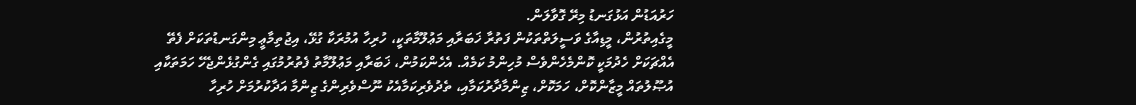ހަރުއަޑުން އަޅުގަނޑު މިރޭ ގޮވާލަން.
މީގެއިތުރުން، މީޑިއާގެ ވަސީލަތްތަކުން ފަތުރާ ޚަބަރާއި މަޢުލޫމާތަކީ، ހުރިހާ އުމުރަކާ ގުޅޭ، އިޖުތިމާޢީ މިންގަނޑުތަކަށް ފެތޭ އެއްޗަކަށް ހެދުމަކީ ކޮންމެހެންވެސް މުހިންމު ކަމެއް. އެހެންކަމުން، ޚަބަރާއި މަޢުލޫމާތު ފެތުރުމުގައި ގެންގުޅެންޖެހޭ ހަމަތަކާއި އުޞޫލުތައް މީޒާންކޮށް، ހަމަކޮށް، ޒިންމާދާރުކަމާއި، ތެދުވެރިކަމާއެކު ނޫސްވެރިންގެ ޒިންމާ އަދާކުރުމަށް ހުރިހާ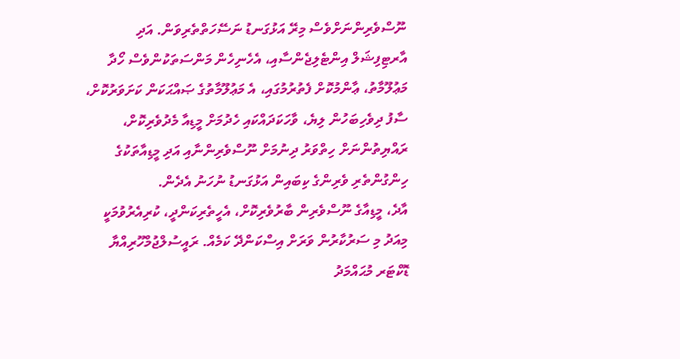ނޫސްވެރިންނަށްވެސް މިރޭ އަޅުގަނޑު ނަސޭހަތްތެރިވަން. އަދި އާރޓިފިޝަލް އިންޓެލިޖެންސާއި، އެހެނިހެން މަންސަތަކުންވެސް ހޯދާ މަޢުލޫމާތު، ޢާންމުކޮށް ފެތުރުމުގައި، އެ މަޢުލޫމާތުގެ ޞައްޙަކަން ކަށަވަރުކޮށް، ސާފު ދިވެހިބަހުން ލިޔެ، ވާހަކަދައްކައި ހެދުމަށް މީޑިއާ މެދުވެރިކޮށް، ރައްޔިތުންނަށް ހިތްވަރު ދިނުމަށް ނޫސްވެރިންނާއި އަދި މީޑިއާތަކުގެ ހިންގުންތެރި ވެރިންގެ ކިބައިން އަޅުގަނޑު ނުހަނު އެދެން.
އާދެ، މީޑިއާގެ ނޫސްވެރިން ބާރުވެރިކޮށް، އެހީތެރިކަންދީ، ކުރިއެރުވުމަކީ މިއަދު މި ސަރުކާރުން ވަރަށް އިސްކަންދޭ ކަމެއް. ރައީސުލްޖުމްހޫރިއްޔާ ޑޮކްޓަރ މުޙައްމަދު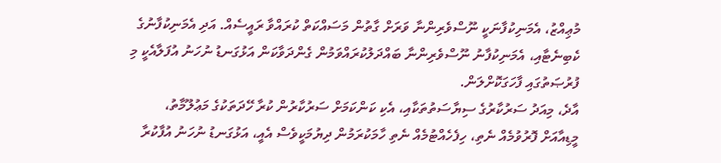މުޢިއްޒު، އެމަނިކުފާނަކީ ނޫސްވެރިންނާ ވަރަށް ގާތުން މަސައްކަތް ކުރައްވާ ރައީސެއް. އަދި އެމަނިކުފާނުގެ ކެބިނެޓާއި، އެމަނިކުފާނު ނޫސްވެރިންނާ ބައްދަލުކުރައްވަމުން ގެންދަވާކަން އަޅުގަނޑު ނުހަނު އުފަލާއެކީ މި ފުރުޞަތުގައި ފާހަގަކޮށްލަން.
އާދެ، މިއަދު ސަރުކާރުގެ ސިޔާސަތުތަކާއި، އެކި ކަންކަމަށް ސަރުކާރުން ކުރާ ހޭދަތަކުގެ މަޢުލޫމާތު، މީޑިއާއަށް ފޮރުވުމެއް ނެތި، ހިފެހެއްޓުމެއް ނެތި ހާމަކުރަމުން ދިޔުމަކީވެސް އެއީ، އަޅުގަނޑު ނުހަނު އުފާކުރާ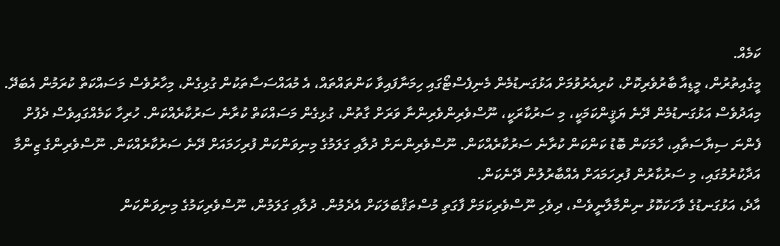ކަމެއް.
މީގެއިތުރުން، މީޑިއާ ބާރުވެރިކޮށް، ކުރިއެރުވުމަށް އަޅުގަނޑުމެން މެނިފެސްޓޯގައި ހިމަނާފައިވާ ކަންތައްތައް، އެ މުއައްސަސާތަކުން ގުޅިގެން، މިހާރުވެސް މަސައްކަތް ކުރަމުން އެބަދޭ. މިއަދުވެސް އަޅުގަނޑުމެން ދޭނެ ޔަޤީންކަމަކީ، މި ސަރުކާރަކީ، ނޫސްވެރިންވެރިންނާ ވަރަށް ގާތުން، ގުޅިގެން މަސައްކަތް ކުރާނެ ސަރުކާރެއްކަން. ހުރިހާ ކަމެއްގައިވެސް ދެފުށް ފެންނަ ސިޔާސަތާއި، ހާމަކަން ބޮޑު ކަންކަން ކުރާނެ ސަރުކާރެއްކަން. ނޫސްވެރިންނަށް ދުލާއި ގަލަމުގެ މިނިވަންކަން ފުރިހަމައަށް ދޭނެ ސަރުކާރެއްކަން. ނޫސްވެރިންގެ ޒިންމާ އަދާކުރުމުގައި، މި ސަރުކާރުން ފުރިހަމައަށް އެއްބާރުލުން ދޭނެކަން.
އާދެ، އަޅުގަނޑުގެ ވާހަކަކޮޅު ނިންމާލާނީވެސް، ދިވެހި ނޫސްވެރިކަމަށް ފާގަތި މުސްތަޤްބަލަކަށް އެދެމުން. ދުލާއި ގަލަމުން، ނޫސްވެރިކަމުގެ މިނިވަންކަން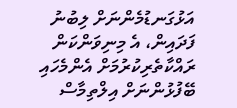އަޅުގަނޑުމެންނަށް ލިބުނު ފަދައިން، އެ މިނިވަންކަން ރައްކާތެރިކުރުމަށް އެންމެހައި ބޭފުޅުންނަށް އިލްތިމާސް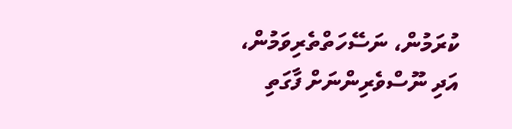ކުރަމުން، ނަސޭހަތްތެރިވަމުން، އަދި ނޫސްވެރިންނަށް ފާގަތި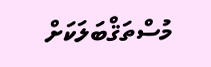މުސްތަޤްބަލަކަށް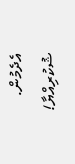އެދެމުން. ޝުކުރިއްޔާ!